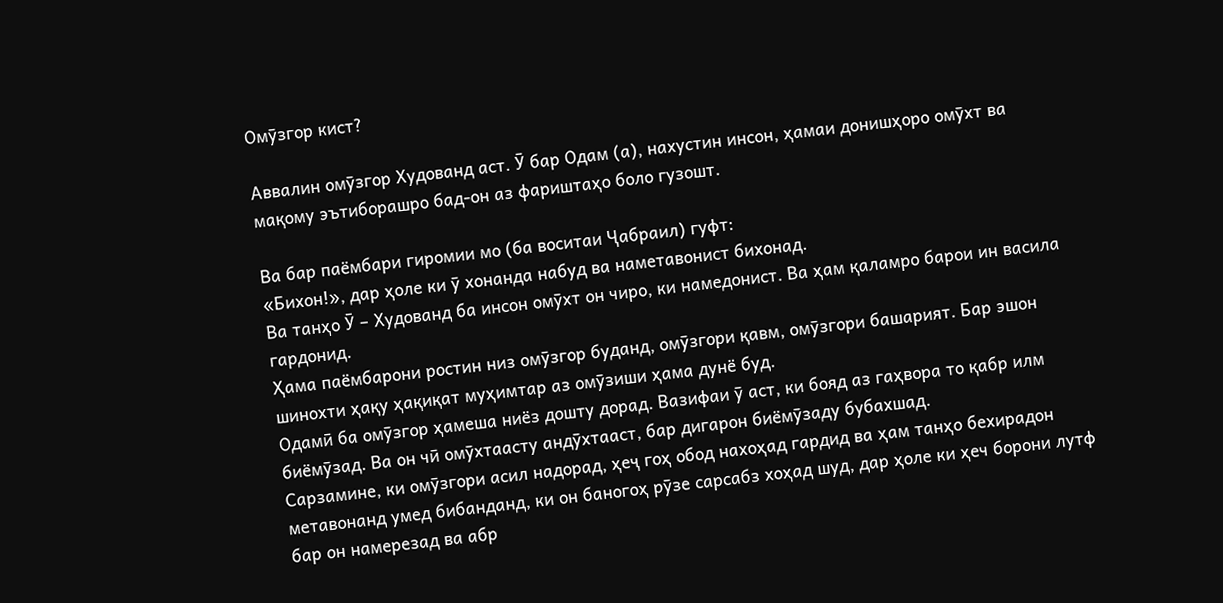Омӯзгор кист?

Аввалин омӯзгор Худованд аст. Ӯ бар Одам (а), нахустин инсон, ҳамаи донишҳоро омӯхт ва мақому эътиборашро бад-он аз фариштаҳо боло гузошт.

Ва бар паёмбари гиромии мо (ба воситаи Ҷабраил) гуфт:
«Бихон!», дар ҳоле ки ӯ хонанда набуд ва наметавонист бихонад.
Ва танҳо Ӯ – Худованд ба инсон омӯхт он чиро, ки намедонист. Ва ҳам қаламро барои ин васила гардонид.
Ҳама паёмбарони ростин низ омӯзгор буданд, омӯзгори қавм, омӯзгори башарият. Бар эшон шинохти ҳақу ҳақиқат муҳимтар аз омӯзиши ҳама дунё буд.
Одамӣ ба омӯзгор ҳамеша ниёз дошту дорад. Вазифаи ӯ аст, ки бояд аз гаҳвора то қабр илм биёмӯзад. Ва он чӣ омӯхтаасту андӯхтааст, бар дигарон биёмӯзаду бубахшад.
Сарзамине, ки омӯзгори асил надорад, ҳеҷ гоҳ обод нахоҳад гардид ва ҳам танҳо бехирадон метавонанд умед бибанданд, ки он баногоҳ рӯзе сарсабз хоҳад шуд, дар ҳоле ки ҳеч борони лутф бар он намерезад ва абр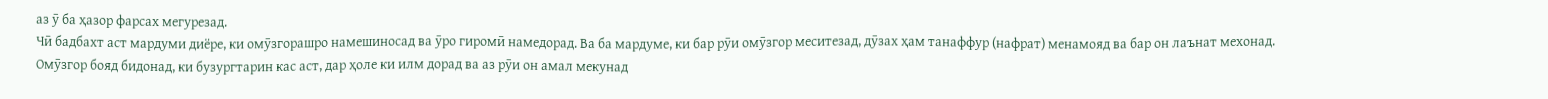аз ӯ ба ҳазор фарсах мегурезад.
Чӣ бадбахт аст мардуми диёре, ки омӯзгорашро намешиносад ва ӯро гиромӣ намедорад. Ва ба мардуме, ки бар рӯи омӯзгор меситезад, дӯзах ҳам танаффур (нафрат) менамояд ва бар он лаънат мехонад.
Омӯзгор бояд бидонад, ки бузургтарин кас аст, дар ҳоле ки илм дорад ва аз рӯи он амал мекунад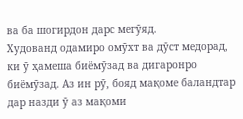ва ба шогирдон дарс мегӯяд.
Худованд одамиро омӯхт ва дӯст медорад, ки ӯ ҳамеша биёмӯзад ва дигаронро биёмӯзад. Аз ин рӯ, бояд мақоме баландтар дар назди ӯ аз мақоми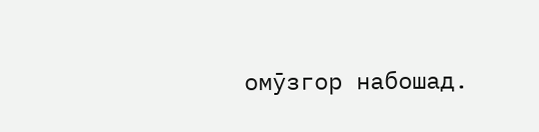омӯзгор набошад.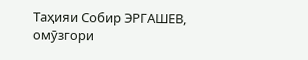Таҳияи Собир ЭРГАШЕВ, омӯзгори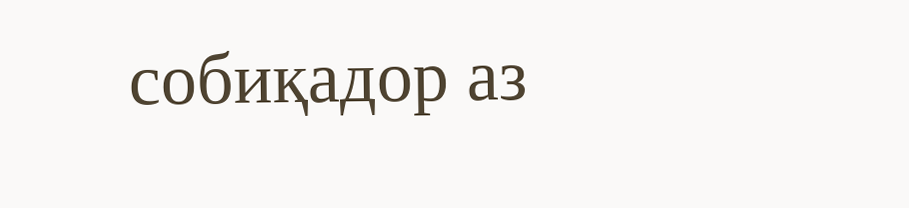собиқадор аз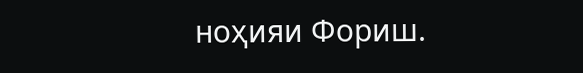ноҳияи Фориш.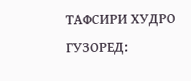ТАФСИРИ ХУДРО ГУЗОРЕД: